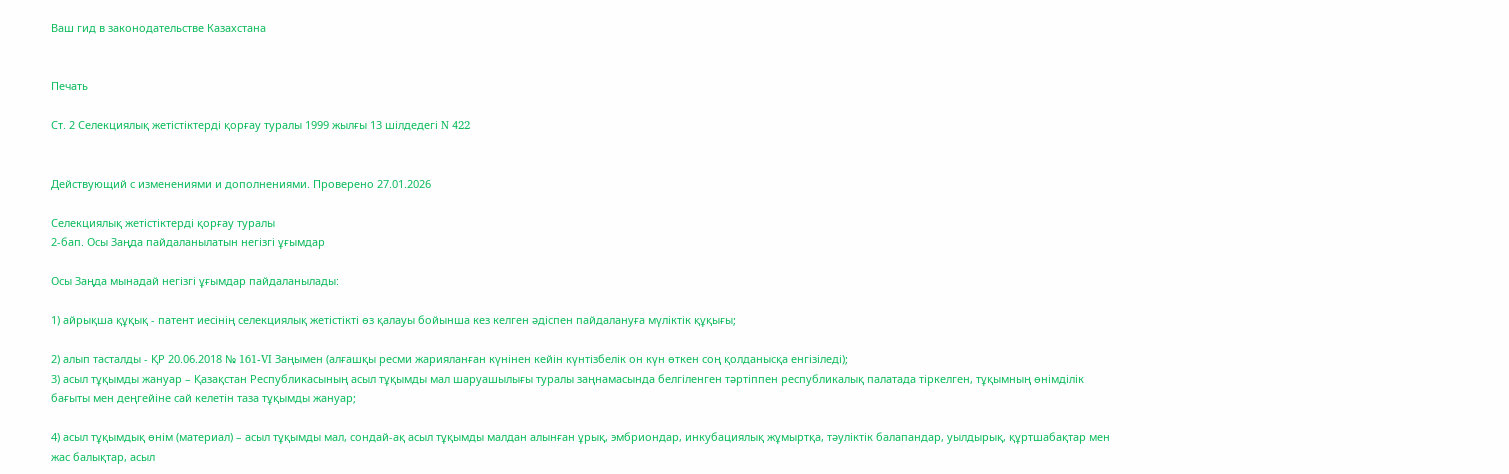Ваш гид в законодательстве Казахстана


Печать

Ст. 2 Селекциялық жетiстiктердi қорғау туралы 1999 жылғы 13 шілдедегі N 422


Действующий с изменениями и дополнениями. Проверено 27.01.2026

Селекциялық жетiстiктердi қорғау туралы
2-бап. Осы Заңда пайдаланылатын негізгі ұғымдар

Осы Заңда мынадай негiзгi ұғымдар пайдаланылады:

1) айрықша құқық - патент иесiнiң селекциялық жетiстiктi өз қалауы бойынша кез келген әдiспен пайдалануға мүлiктiк құқығы;

2) алып тасталды - ҚР 20.06.2018 № 161-VI Заңымен (алғашқы ресми жарияланған күнінен кейін күнтізбелік он күн өткен соң қолданысқа енгізіледі);
3) асыл тұқымды жануар – Қазақстан Республикасының асыл тұқымды мал шаруашылығы туралы заңнамасында белгіленген тәртіппен республикалық палатада тіркелген, тұқымның өнімділік бағыты мен деңгейіне сай келетін таза тұқымды жануар;

4) асыл тұқымдық өнім (материал) – асыл тұқымды мал, сондай-ақ асыл тұқымды малдан алынған ұрық, эмбриондар, инкубациялық жұмыртқа, тәуліктік балапандар, уылдырық, құртшабақтар мен жас балықтар, асыл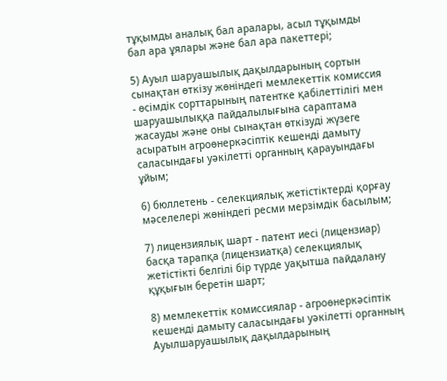тұқымды аналық бал аралары, асыл тұқымды бал ара ұялары және бал ара пакеттері;

5) Ауыл шаруашылық дақылдарының сортын сынақтан өткiзу жөнiндегi мемлекеттiк комиссия - өсiмдiк сорттарының патентке қабiлеттiлiгi мен шаруашылыққа пайдалылығына сараптама жасауды және оны сынақтан өткізуді жүзеге асыратын агроөнеркәсiптiк кешендi дамыту саласындағы уәкiлеттi органның қарауындағы ұйым;

6) бюллетень - селекциялық жетiстiктердi қорғау мәселелерi жөнiндегi ресми мерзiмдiк басылым;

7) лицензиялық шарт - патент иесi (лицензиар) басқа тарапқа (лицензиатқа) селекциялық жетiстiктi белгiлi бiр түрде уақытша пайдалану құқығын беретiн шарт;

8) мемлекеттiк комиссиялар - агроөнеркәсiптiк кешендi дамыту саласындағы уәкiлеттi органның Ауылшаруашылық дақылдарының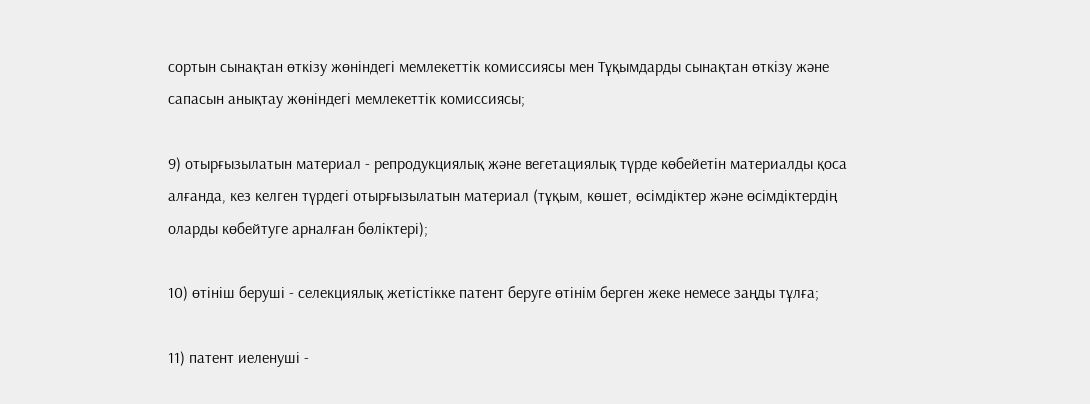сортын сынақтан өткiзу жөнiндегi мемлекеттiк комиссиясы мен Тұқымдарды сынақтан өткiзу және сапасын анықтау жөнiндегi мемлекеттiк комиссиясы;

9) отырғызылатын материал - репродукциялық және вегетациялық түрде көбейетiн материалды қоса алғанда, кез келген түрдегi отырғызылатын материал (тұқым, көшет, өсiмдiктер және өсiмдiктердiң оларды көбейтуге арналған бөлiктерi);

10) өтiнiш берушi - селекциялық жетiстiкке патент беруге өтiнiм берген жеке немесе заңды тұлға;

11) патент иеленушi -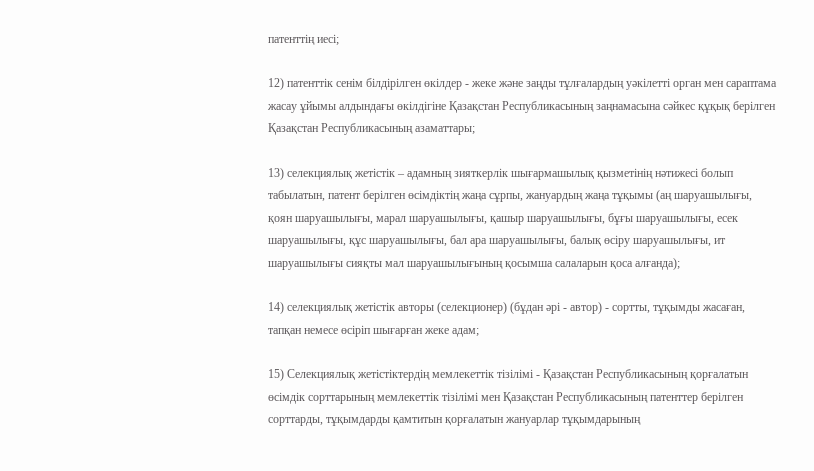патенттiң иесi;

12) патенттiк сенiм бiлдiрiлген өкiлдер - жеке және заңды тұлғалардың уәкiлеттi орган мен сараптама жасау ұйымы алдындағы өкiлдiгiне Қазақстан Республикасының заңнамасына сәйкес құқық берiлген Қазақстан Республикасының азаматтары;

13) селекциялық жетістік – адамның зияткерлік шығармашылық қызметінің нәтижесі болып табылатын, патент берілген өсімдіктің жаңа сұрпы, жануардың жаңа тұқымы (аң шаруашылығы, қоян шаруашылығы, марал шаруашылығы, қашыр шаруашылығы, бұғы шаруашылығы, есек шаруашылығы, құс шаруашылығы, бал ара шаруашылығы, балық өсіру шаруашылығы, ит шаруашылығы сияқты мал шаруашылығының қосымша салаларын қоса алғанда);

14) селекциялық жетiстiк авторы (селекционер) (бұдан әрi - автор) - сортты, тұқымды жасаған, тапқан немесе өсiрiп шығарған жеке адам;

15) Селекциялық жетiстiктердiң мемлекеттiк тiзiлiмi - Қазақстан Республикасының қорғалатын өсiмдiк сорттарының мемлекеттiк тiзiлiмi мен Қазақстан Республикасының патенттер берiлген сорттарды, тұқымдарды қамтитын қорғалатын жануарлар тұқымдарының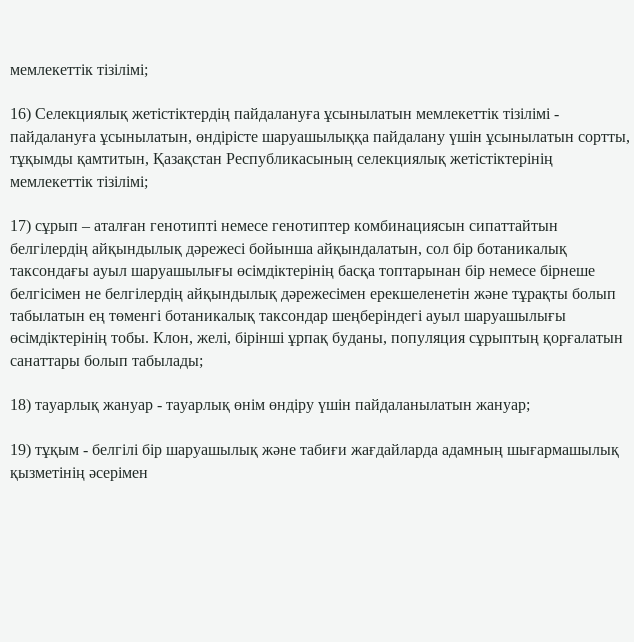мемлекеттiк тiзiлiмi;

16) Селекциялық жетiстiктердiң пайдалануға ұсынылатын мемлекеттiк тiзiлiмi - пайдалануға ұсынылатын, өндiрiсте шаруашылыққа пайдалану үшiн ұсынылатын сортты, тұқымды қамтитын, Қазақстан Республикасының селекциялық жетiстiктерiнiң мемлекеттiк тiзiлiмi;

17) сұрып – аталған генотипті немесе генотиптер комбинациясын сипаттайтын белгілердің айқындылық дәрежесі бойынша айқындалатын, сол бір ботаникалық таксондағы ауыл шаруашылығы өсімдіктерінің басқа топтарынан бір немесе бірнеше белгісімен не белгілердің айқындылық дәрежесімен ерекшеленетін және тұрақты болып табылатын ең төменгі ботаникалық таксондар шеңберіндегі ауыл шаруашылығы өсімдіктерінің тобы. Клон, желі, бірінші ұрпақ буданы, популяция сұрыптың қорғалатын санаттары болып табылады;

18) тауарлық жануар - тауарлық өнiм өндiру үшiн пайдаланылатын жануар;

19) тұқым - белгiлi бiр шаруашылық және табиғи жағдайларда адамның шығармашылық қызметiнiң әсерiмен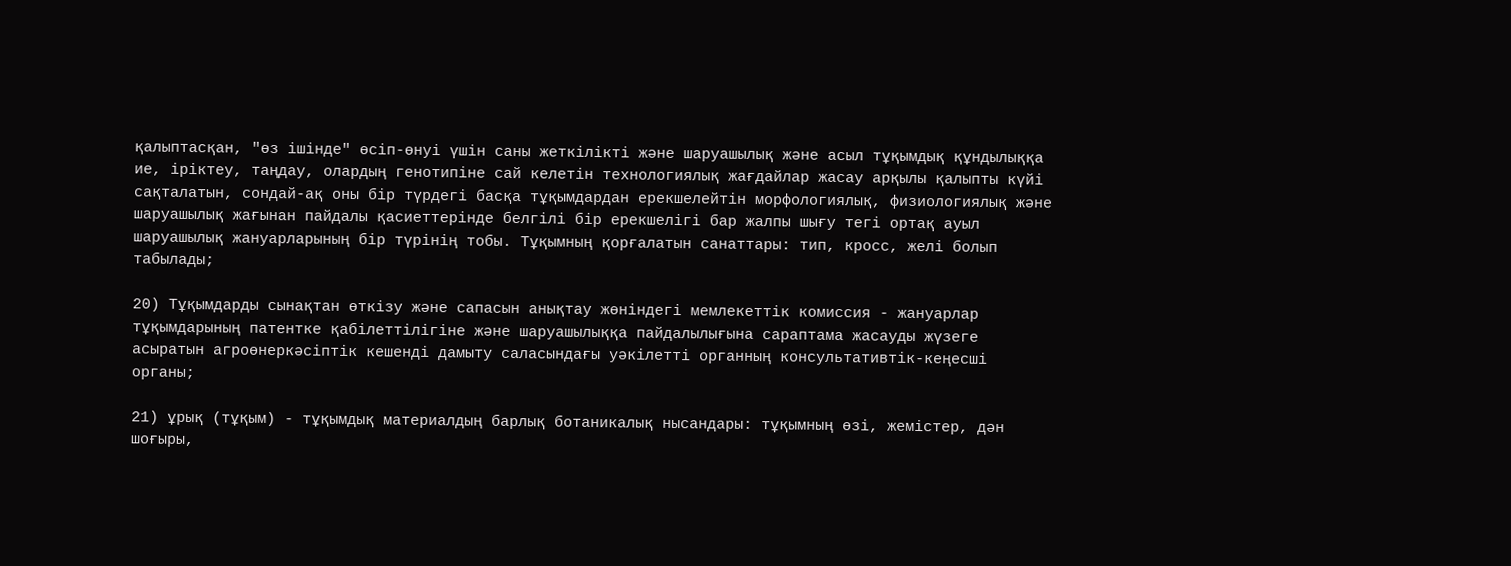қалыптасқан, "өз iшiнде" өсiп-өнуi үшiн саны жеткiлiктi және шаруашылық және асыл тұқымдық құндылыққа ие, iрiктеу, таңдау, олардың генотипiне сай келетiн технологиялық жағдайлар жасау арқылы қалыпты күйi сақталатын, сондай-ақ оны бiр түрдегi басқа тұқымдардан ерекшелейтiн морфологиялық, физиологиялық және шаруашылық жағынан пайдалы қасиеттерiнде белгiлi бiр ерекшелiгi бар жалпы шығу тегi ортақ ауыл шаруашылық жануарларының бiр түрiнiң тобы. Тұқымның қорғалатын санаттары: тип, кросс, желi болып табылады;

20) Тұқымдарды сынақтан өткiзу және сапасын анықтау жөнiндегi мемлекеттiк комиссия - жануарлар тұқымдарының патентке қабiлеттiлiгiне және шаруашылыққа пайдалылығына сараптама жасауды жүзеге асыратын агроөнеркәсiптiк кешендi дамыту саласындағы уәкiлеттi органның консультативтiк-кеңесшi органы;

21) ұрық (тұқым) - тұқымдық материалдың барлық ботаникалық нысандары: тұқымның өзi, жемiстер, дән шоғыры,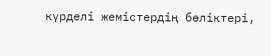күрделi жемiстердiң бөлiктерi,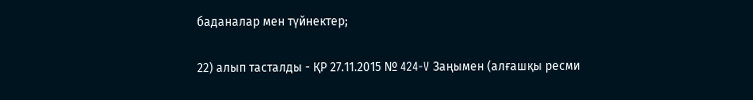баданалар мен түйнектер;

22) алып тасталды - ҚР 27.11.2015 № 424-V Заңымен (алғашқы ресми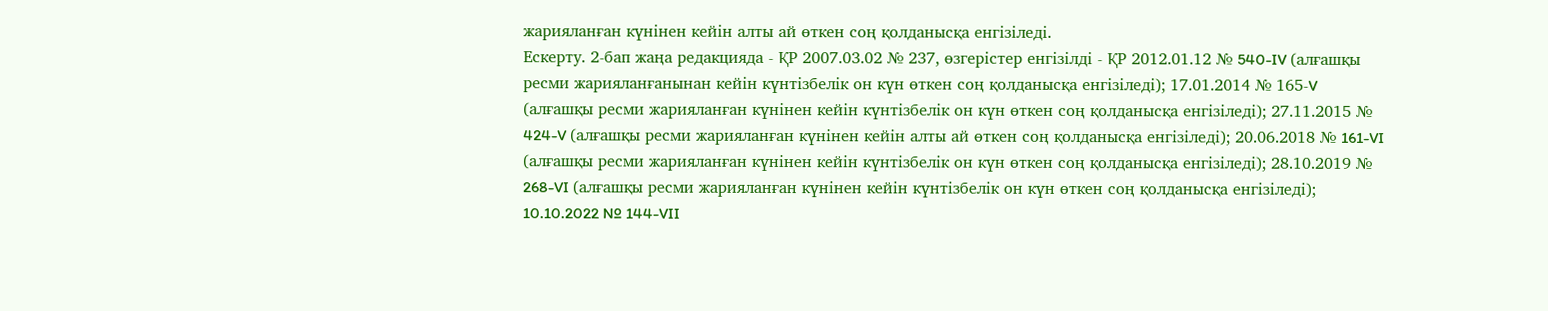жарияланған күнінен кейін алты ай өткен соң қолданысқа енгізіледі.
Ескерту. 2-бап жаңа редакцияда - ҚР 2007.03.02 № 237, өзгерістер енгізілді - ҚР 2012.01.12 № 540-IV (алғашқы ресми жарияланғанынан кейiн күнтiзбелiк он күн өткен соң қолданысқа енгiзiледi); 17.01.2014 № 165-V (алғашқы ресми жарияланған күнінен кейін күнтізбелік он күн өткен соң қолданысқа енгізіледі); 27.11.2015 № 424-V (алғашқы ресми жарияланған күнінен кейін алты ай өткен соң қолданысқа енгізіледі); 20.06.2018 № 161-VI (алғашқы ресми жарияланған күнінен кейін күнтізбелік он күн өткен соң қолданысқа енгізіледі); 28.10.2019 № 268-VI (алғашқы ресми жарияланған күнінен кейін күнтізбелік он күн өткен соң қолданысқа енгізіледі); 10.10.2022 № 144-VII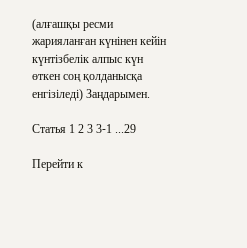(алғашқы ресми жарияланған күнінен кейін күнтізбелік алпыс күн өткен соң қолданысқа енгізіледі) Заңдарымен.

Статья 1 2 3 3‑1 ...29

Перейти к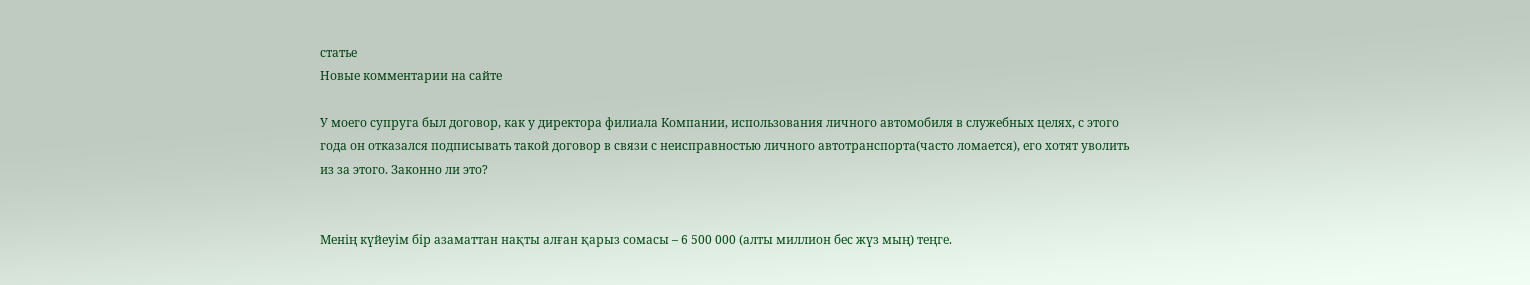статье
Новые комментарии на сайте

У моего супруга был договор, как у директора филиала Компании, использования личного автомобиля в служебных целях, с этого года он отказался подписывать такой договор в связи с неисправностью личного автотранспорта(часто ломается), его хотят уволить из за этого. Законно ли это?


Менің күйеуім бір азаматтан нақты алған қарыз сомасы – 6 500 000 (алты миллион бес жүз мың) теңге.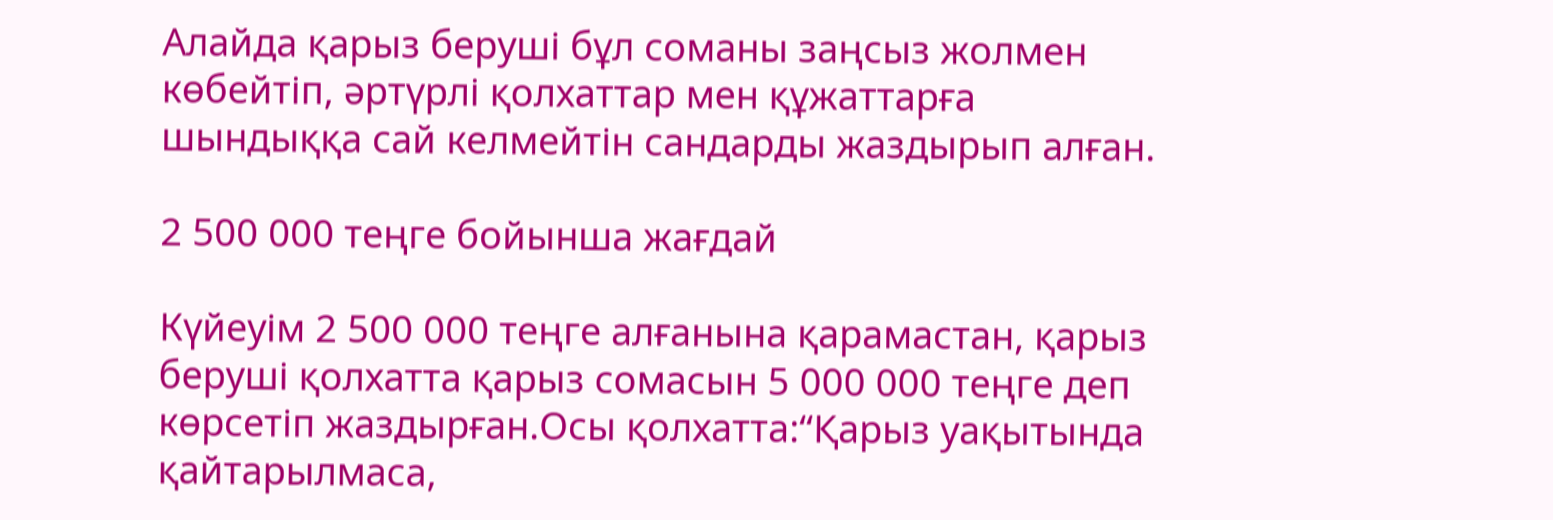Алайда қарыз беруші бұл соманы заңсыз жолмен көбейтіп, әртүрлі қолхаттар мен құжаттарға шындыққа сай келмейтін сандарды жаздырып алған.

2 500 000 теңге бойынша жағдай

Күйеуім 2 500 000 теңге алғанына қарамастан, қарыз беруші қолхатта қарыз сомасын 5 000 000 теңге деп көрсетіп жаздырған.Осы қолхатта:“Қарыз уақытында қайтарылмаса,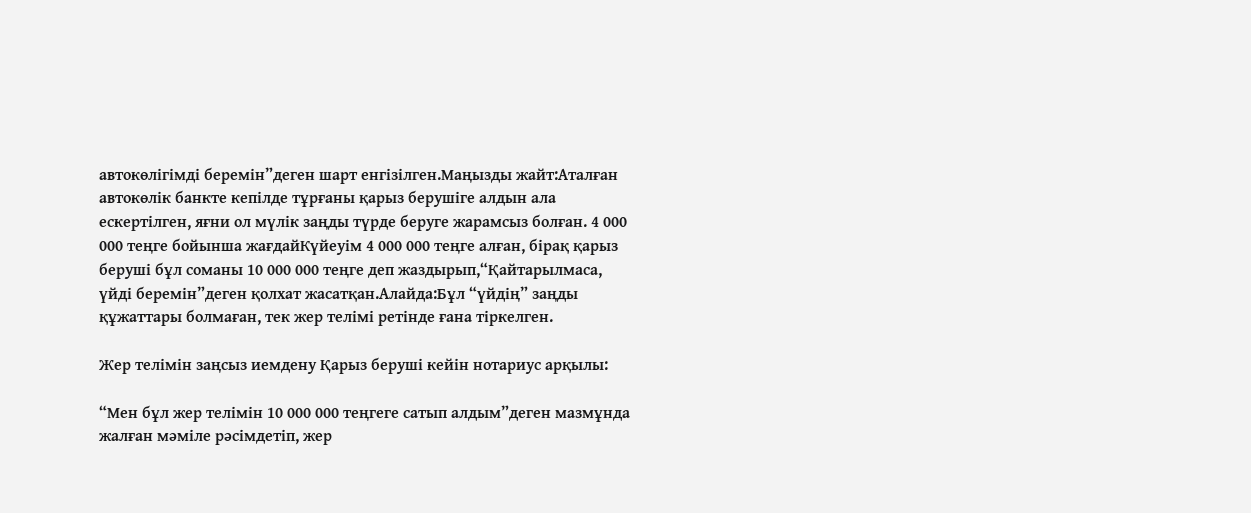автокөлігімді беремін”деген шарт енгізілген.Маңызды жайт:Аталған автокөлік банкте кепілде тұрғаны қарыз берушіге алдын ала ескертілген, яғни ол мүлік заңды түрде беруге жарамсыз болған. 4 000 000 теңге бойынша жағдайКүйеуім 4 000 000 теңге алған, бірақ қарыз беруші бұл соманы 10 000 000 теңге деп жаздырып,“Қайтарылмаса, үйді беремін”деген қолхат жасатқан.Алайда:Бұл “үйдің” заңды құжаттары болмаған, тек жер телімі ретінде ғана тіркелген.

Жер телімін заңсыз иемдену Қарыз беруші кейін нотариус арқылы:

“Мен бұл жер телімін 10 000 000 теңгеге сатып алдым”деген мазмұнда жалған мәміле рәсімдетіп, жер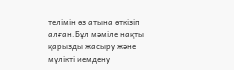телімін өз атына өткізіп алған.Бұл мәміле нақты қарызды жасыру және мүлікті иемдену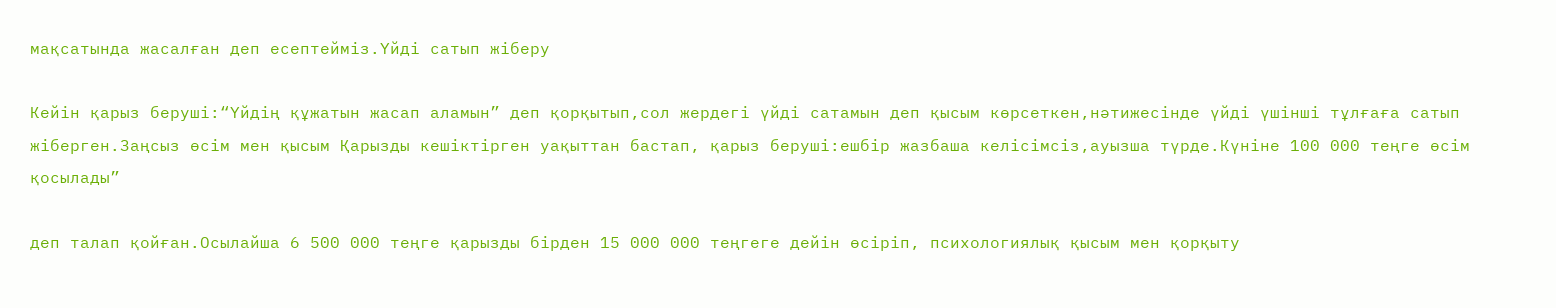мақсатында жасалған деп есептейміз.Үйді сатып жіберу

Кейін қарыз беруші:“Үйдің құжатын жасап аламын” деп қорқытып,сол жердегі үйді сатамын деп қысым көрсеткен,нәтижесінде үйді үшінші тұлғаға сатып жіберген.Заңсыз өсім мен қысым Қарызды кешіктірген уақыттан бастап, қарыз беруші:ешбір жазбаша келісімсіз,ауызша түрде.Күніне 100 000 теңге өсім қосылады”

деп талап қойған.Осылайша 6 500 000 теңге қарызды бірден 15 000 000 теңгеге дейін өсіріп, психологиялық қысым мен қорқыту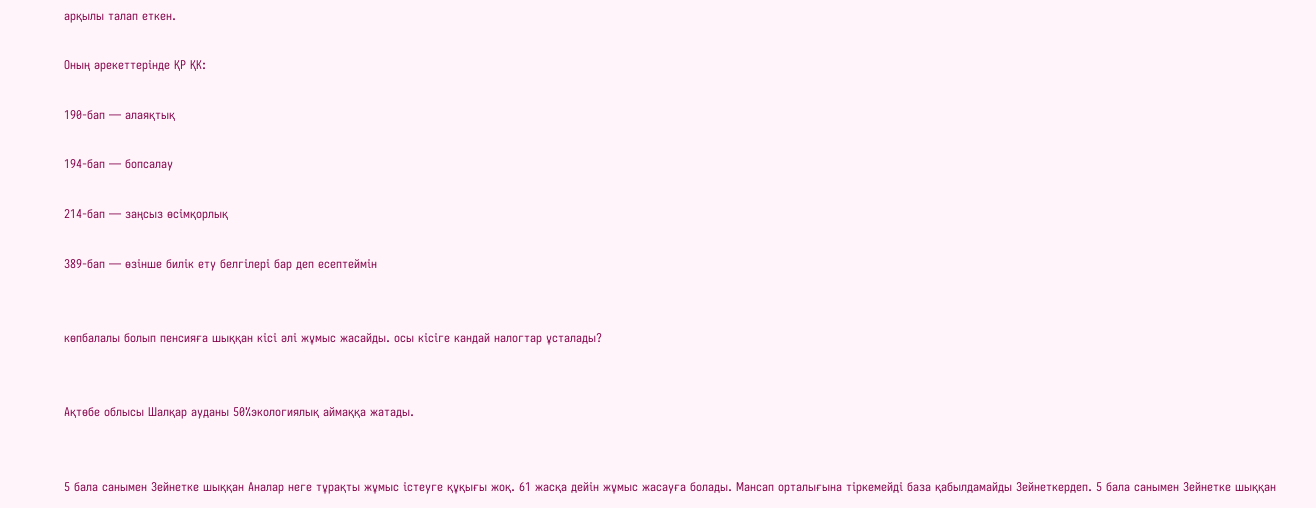арқылы талап еткен.

Оның әрекеттерінде ҚР ҚК:

190-бап — алаяқтық

194-бап — бопсалау

214-бап — заңсыз өсімқорлық

389-бап — өзінше билік ету белгілері бар деп есептеймін


көпбалалы болып пенсияға шыққан кісі әлі жұмыс жасайды. осы кісіге кандай налогтар ұсталады?


Ақтөбе облысы Шалқар ауданы 50%экологиялық аймаққа жатады.


5 бала санымен Зейнетке шыққан Аналар неге тұрақты жұмыс істеуге құқығы жоқ. 61 жасқа дейін жұмыс жасауға болады. Мансап орталығына тіркемейді база қабылдамайды Зейнеткердеп. 5 бала санымен Зейнетке шыққан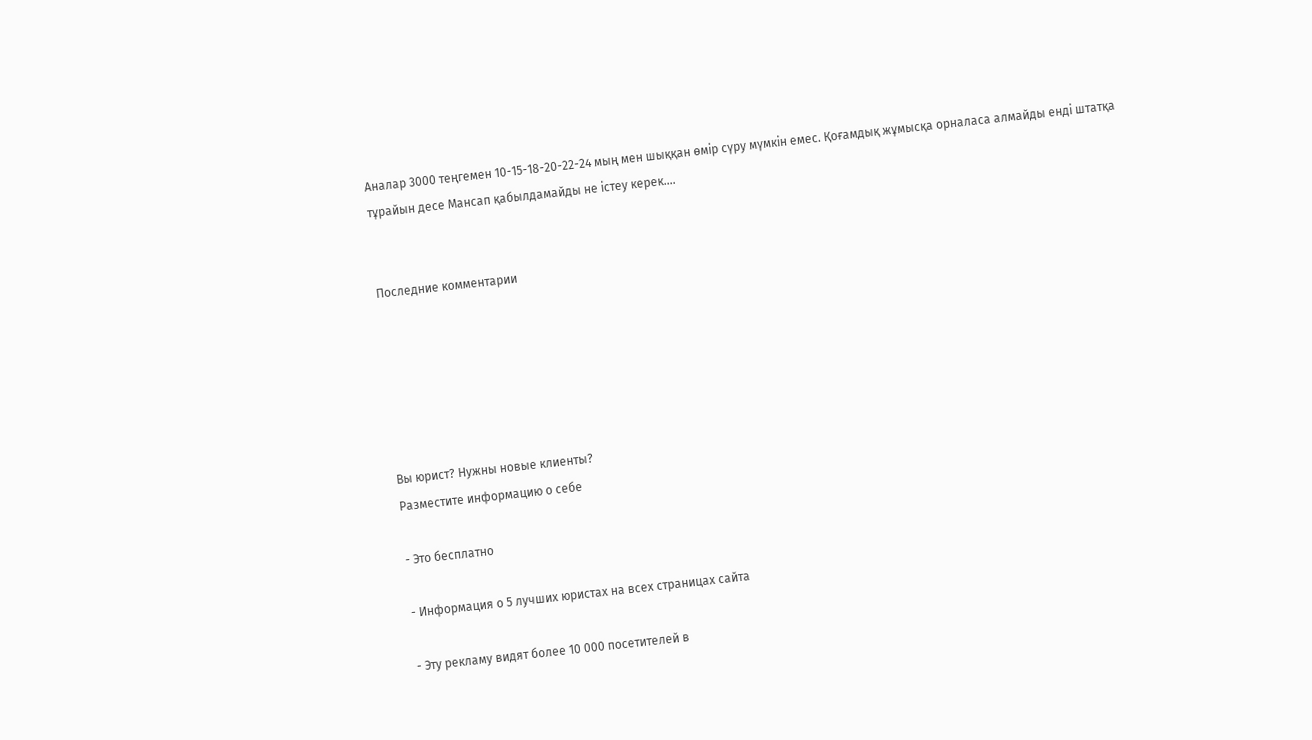Аналар 3000 теңгемен 10-15-18-20-22-24 мың мен шыққан өмір сүру мүмкін емес. Қоғамдық жұмысқа орналаса алмайды енді штатқа тұрайын десе Мансап қабылдамайды не істеу керек....


Последние комментарии






Вы юрист? Нужны новые клиенты?
Разместите информацию о себе

- Это бесплатно

- Информация о 5 лучших юристах на всех страницах сайта

- Эту рекламу видят более 10 000 посетителей в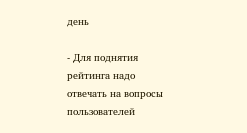день

- Для поднятия рейтинга надо отвечать на вопросы пользователей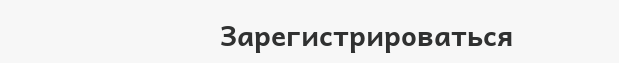Зарегистрироваться